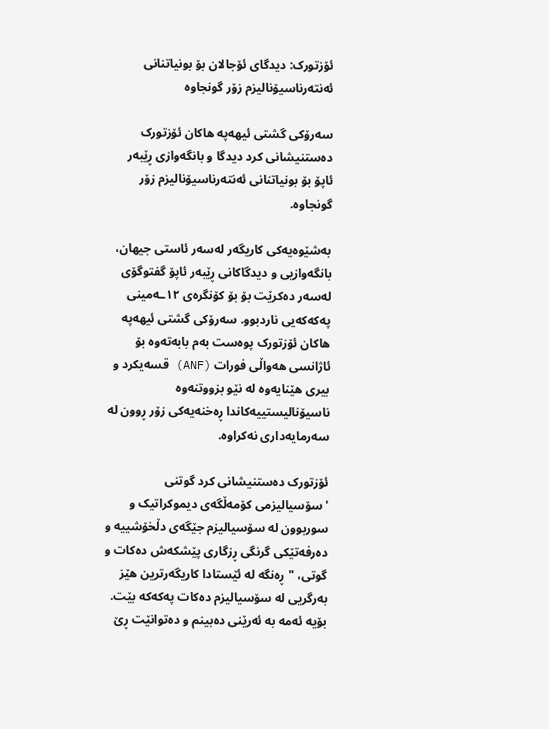ئۆزتورک: دیدگای ئۆجالان بۆ بونیاتنانی ئەنتەرناسیۆنالیزم زۆر گونجاوە

سەرۆکی گشتی ئیهەپە هاکان ئۆزتورک دەستنیشانی کرد دیدگا و بانگەوازی ڕێبەر ئاپۆ بۆ بونیاتنانی ئەنتەرناسیۆنالیزم زۆر گونجاوە.

بەشێوەیەکی کاریگەر لەسەر ئاستی جیهان، بانگەوازیی و دیدگاکانی ڕێبەر ئاپۆ گفتوگۆی لەسەر دەکرێت بۆ بۆ کۆنگرەی ١٢ـەمینی پەکەکەیی ناردبوو. سەرۆکی گشتی ئیهەپە هاکان ئۆزتورک پوەست بەم بابەتەوە بۆ ئاژانسی هەواڵی فورات (ANF) قسەیکرد و بیری هێنایەوە لە نێو بزووتنەوە ناسیۆنالیستییەکاندا ڕەخنەیەکی زۆر ڕوون لە سەرمایەداری نەکراوە.

ئۆزتورک دەستنیشانی کرد گوتنی 'سۆسیالیزمی کۆمەڵگەی دیموکراتیک و سوربوون لە سۆسیالیزم جێگەی دڵخۆشییە و دەرفەتێکی گرنگی ڕزگاری پێشکەش دەکات و گوتی، "ڕەنگە لە ئێستادا کاریگەرترین هێز بەرگریی لە سۆسیالیزم دەکات پەکەکە بێت. بۆیە ئەمە بە ئەرێنی دەبینم و دەتوانێت ڕێ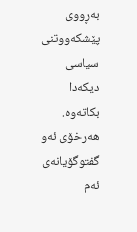بەڕووی پێشكەووتنی سیاسی دیکەدا بکاتەوە. هەرخۆی ئەو گفتوگۆیانەی ئەم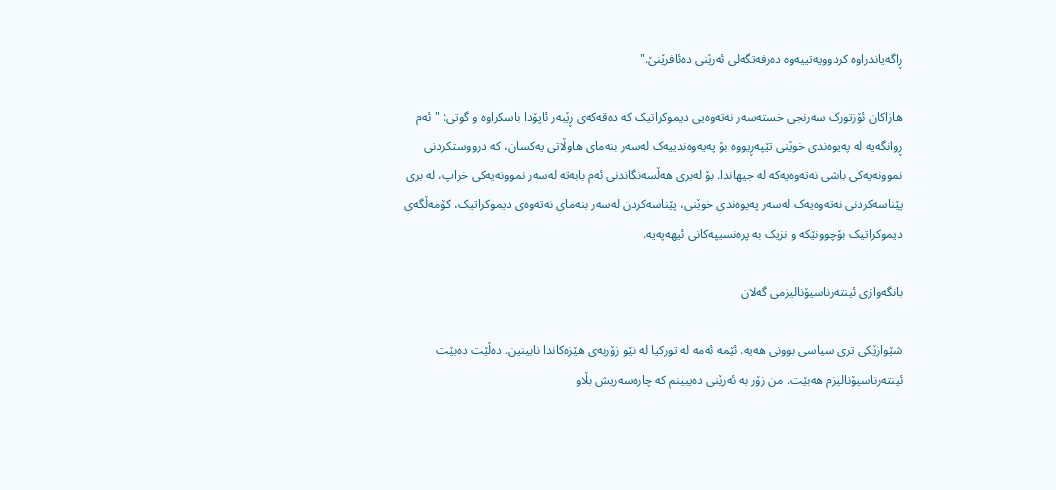ڕاگەیاندراوە کردوویەتییەوە دەرفەتگەلی ئەرێنی دەئافرێنێ."

هازاکان ئۆزتورک سەرنجی خستەسەر نەتەوەیی دیموکراتیک کە دەقەکەی ڕێبەر ئاپۆدا باسکراوە و گوتی: "ئەم ڕوانگەیە لە پەیوەندی خوێنی تێپەڕیووە بۆ پەیەوەندییەک لەسەر بنەمای هاوڵاتی یەکسان، کە درووستکردنی نموونەیەکی باشی نەتەوەیەکە لە جیهاندا. بۆ لەبری هەڵسەنگاندنی ئەم بابەتە لەسەر نموونەیەکی خراپ، لە بری پێناسەکردنی نەتەوەیەک لەسەر پەیوەندی خوێنی، پێناسەکردن لەسەر بنەمای نەتەوەی دیموکراتیک، کۆمەڵگەی دیموکراتیک بۆچوونێکە و نزیک بە پرەنسیپەکانی ئیهەپەیە.

بانگەوازی ئینتەرناسیۆنالیزمی گەلان

شێوازێکی تری سیاسی بوونی هەیە. ئێمە ئەمە لە تورکیا لە نێو زۆربەی هێزەکاندا نابینین. دەڵێت دەبێت ئینتەرناسیۆنالیزم هەبێت. من زۆر بە ئەرێنی دەیبینم کە چارەسەریش بڵاو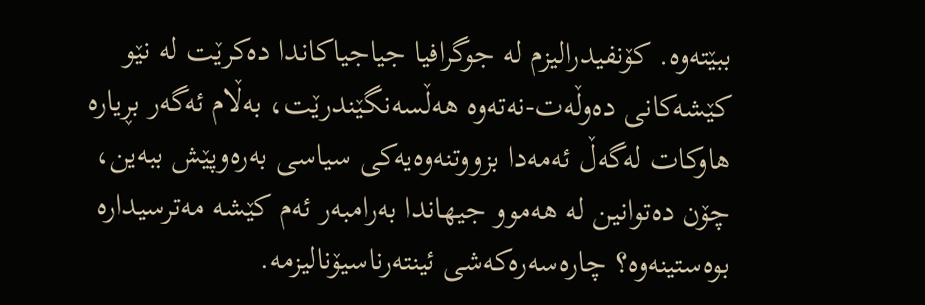ببێتەوە. کۆنفیدرالیزم لە جوگرافیا جیاجیاکاندا دەکرێت لە نێو کێشەکانی دەوڵەت-نەتەوە هەڵسەنگێندرێت، بەڵام ئەگەر بڕیارە هاوکات لەگەڵ ئەمەدا بزووتنەوەیەکی سیاسی بەرەوپێش ببەین، چۆن دەتوانین لە هەموو جیهاندا بەرامبەر ئەم کێشە مەترسیدارە بوەستینەوە؟ چارەسەرەکەشی ئینتەرناسیۆنالیزمە.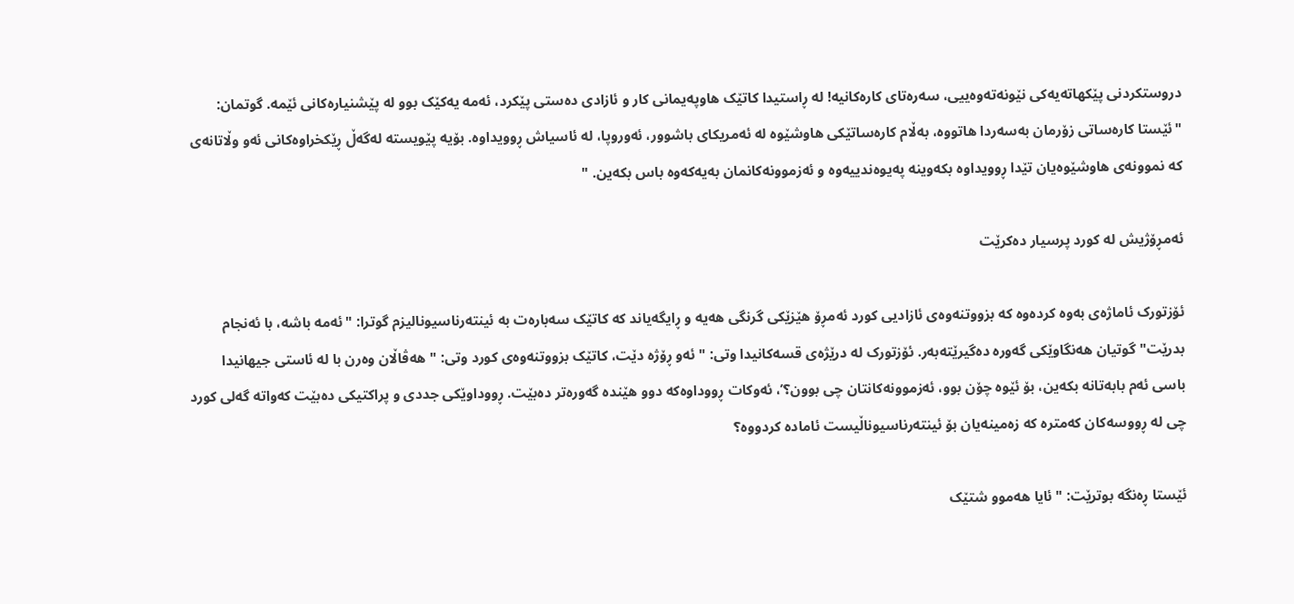دروستکردنی پێکهاتەیەکی نێونەتەوەییی، سەرەتای کارەکانیە! لە ڕاستیدا کاتێک هاوپەیمانی کار و ئازادی دەستی پێکرد، ئەمە یەکێک بوو لە پێشنیارەکانی ئێمە. گوتمان: "ئێستا کارەساتی زۆرمان بەسەردا هاتووە، بەڵام کارەساتێکی هاوشێوە لە ئەمریکای باشوور، ئەوروپا، لە ئاسیاش ڕوویداوە. بۆیە پێویستە لەگەڵ ڕێکخراوەکانی ئەو وڵاتانەی کە نموونەی هاوشێوەیان تێدا ڕوویداوە بکەوینە پەیوەندییەوە و ئەزموونەکانمان بەیەکەوە باس بکەین. "

ئەمڕۆژیش لە کورد پرسیار دەکرێت

ئۆزتورک ئاماژەی بەوە کردەوە کە بزووتنەوەی ئازادیی کورد ئەمڕۆ ‌هێزێکی گرنگی هەیە و ڕایگەیاند کە کاتێک سەبارەت بە ئینتەرناسیونالیزم گوترا: "ئەمە باشە، با ئەنجام بدرێت" گوتیان هەنگاوێکی گەورە دەگیرێتەبەر. ئۆزتورک لە درێژەی قسەکانیدا وتی: " ئەو ڕۆژە دێت، کاتێک بزووتنەوەی کورد وتی: "هەڤاڵان وەرن با لە ئاستی جیهانیدا باسی ئەم بابەتانە بکەین، بۆ ئێوە چۆن بوو، ئەزموونەکانتان چی بوون؟’، ئەوکات ڕووداوەکە دوو هێندە گەورەتر دەبێت. ڕووداوێکی جددی و پراکتیکی دەبێت کەواتە گەلی کورد چی لە ڕووسەکان کەمترە کە زەمینەیان بۆ ئینتەرناسیوناڵیست ئامادە کردووە؟

ئێستا ڕەنگە بوترێت: "ئایا هەموو شتێک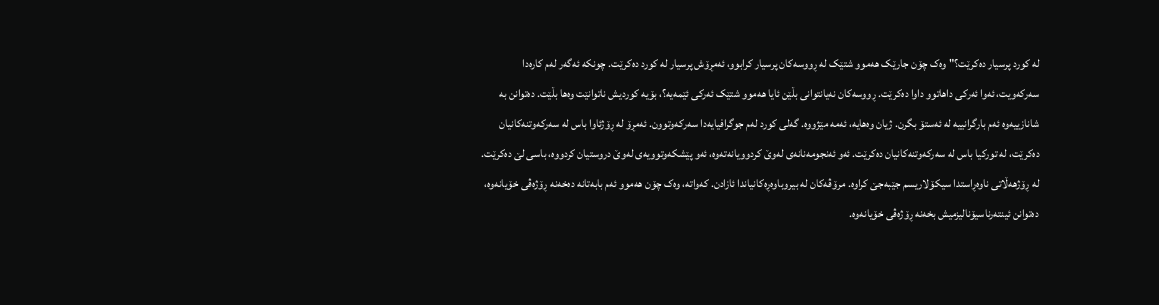لە کورد پرسیار دەکرێت؟" وەک چۆن جارێک هەموو شتێک لە ڕووسەکان پرسیار کرابوو، ئەمڕۆش پرسیار لە کورد دەکرێت. چونکە ئەگەر لەم کارەدا سەرکەویت، ئەوا ئەرکی داهاتوو داوا دەکرێت. ڕووسەکان نەیانتوانی بڵێن ئایا هەموو شتێک ئەرکی ئێمەیە؟، بۆیە کوردیش ناتوانێت وەها بڵێت. دەتوانن بە شانازییەوە ئەم بارگرانییە لە ئەستۆ بگرن. ژیان وەهایە، ئەمە مێژووە. گەلی کورد لەم جوگرافیایەدا سەرکەوتوون. ئەمڕۆ لە ڕۆژئاوا باس لە سەرکەوتنەکانیان دەکرێت، لە تورکیا باس لە سەرکەوتنەکانیان دەکرێت. ئەو ئەنجومەنانەی لەوێ کردوویانەتەوە، ئەو پێشکەوتوویەی لەوێ دروستیان کردووە، باسی لێ دەکرێت. لە ڕۆژهەڵاتی ناوەڕاستدا سیکۆلاریسم جێبەجێ کراوە. مرۆڤەکان لە بیروباوەڕەکانیاندا ئازادن. کەواتە، وەک چۆن هەموو ئەم بابەتانە دەخەنە ڕۆژەڤی خۆیانەوە، دەتوانن ئینتەرناسیۆنالیزمیش بخەنە ڕۆژەڤی خۆیانەوە.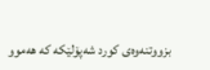بزووتنەوەی کورد شەپۆلێکە کە هەموو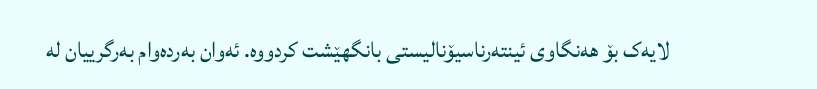لایەک بۆ هەنگاوی ئینتەرناسیۆنالیستی بانگهێشت کردووە. ئەوان بەردەوام بەرگرییان لە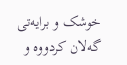خوشک و برایەتی گەلان کردووە و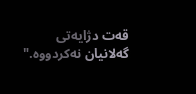قەت دژایەتی گەلانیان نەکردووە."